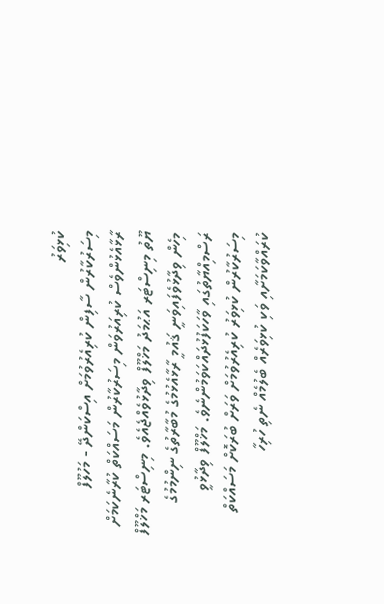ކުޅިވަރު
މިސަރުކާރުން ސާފިން ކުރިއެރުވުމަށް އިސްކަންދޭ - މަހުލޫފް
ރާޅާއެޅުންވެސް ކުރިއަރުވަން މިސަރުކާރުން މަސައްކަތް ކުރާނެކަމަށް ޔޫތު މިނިސްޓަރ އަޙުމަދު މަޚްލޫފް ވިދާޅުވެއްޖެއެވެ. މިނިސްޓަރ މަޚްލޫފް މިހެން ވިދާޅުވެފައިވަނީ ޤައުމީ ރާޅާއެޅުމުގެ މުބާރާތުގެ ނިންމުމުގެ ރަސްމިއްޔާތުގައި ވާހަކަފުޅުދައްކަވަމުންނެވެ. މަޚްލޫފް ވިދާޅުވީ މިސަރުކާރުން ކުޅިވަރު ކުރިއެރުވުމަށް ވަރަށް ބުރަކޮށް މަސައްކަތް ކުރައްވާކަމަށާއި ވަކި ކުޅިވަރެއް ބެލުމެއް ނެތި ހުރިހާ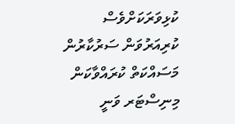ކުޅިވަރަކަށްވެސް ކުރިއަރުވަން ސަރުކާރުން މަސައްކަތް ކުރައްވާކަން މިނިސްޓަރ ވަނީ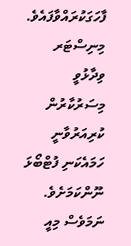ފާހަގަކުރައްވާފައެވެ.
މިނިސްޓަރ ވިދާޅުވީ މިސަރުކާރުން ކުރިއަރުވާނީ ހަމައެކަނި ފުޓްބޯޅަ ނޫންކަމަށެވެ. ނަމަވެސް މިއީ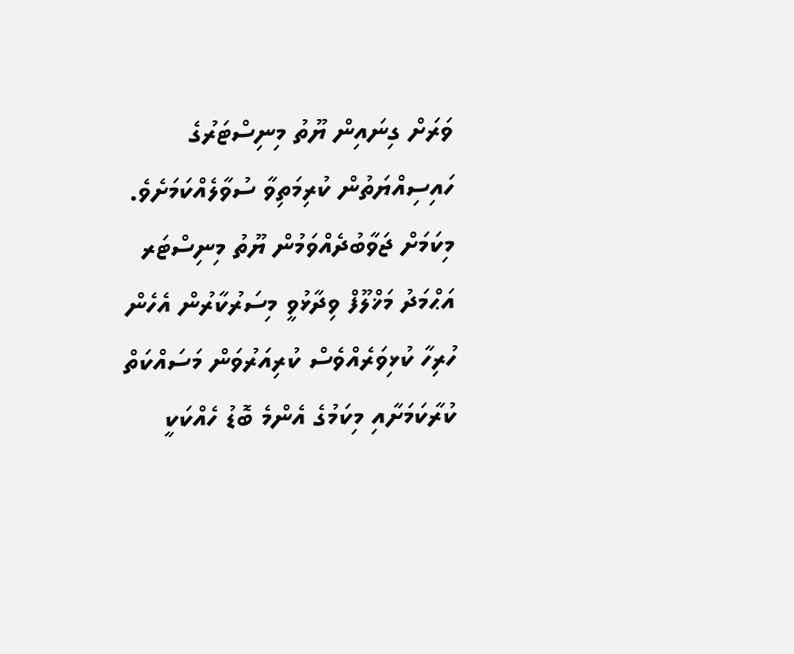ވަރަށް ގިނައިން ޔޫތު މިނިސްޓަރުގެ ހައިސިއްޔަތުން ކުރިމަތިވާ ސުވާލެއްކަމަށެވެ. މިކަމަށް ޖަވާބުދެއްވަމުން ޔޫތު މިނިސްޓަރ އަޙްމަދު މަޚްލޫފް ވިދާޅުވީ މިސަރުކާރުން އެހެން ހުރިހާ ކުޅިވަރެއްވެސް ކުރިއަރުވަން މަސައްކަތް ކުރާކަމަށާއި މިކަމުގެ އެންމެ ބޮޑު ހެއްކަކީ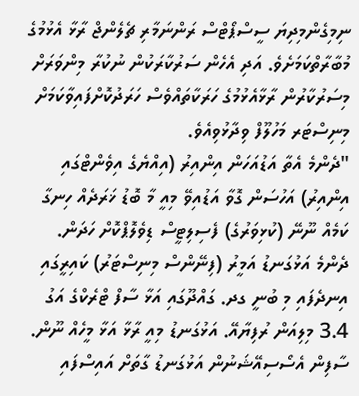ނިމިގެންމިދިޔަ ސީސްޕޯޓްސް ރަންނަމާރި ޗެލެންޖް ރާޅާ އެޅުމުގެ މުބާރާތްކަމަށެވެ. އަދި އެހެން ސަރުކާރަކުން ނުކުރާ މިންވަރަށް މިސަރުކާރުން ރާޅާއެޅުމުގެ ހަރަކާތައްވެސް ހަރަދުކޮށްފައިވާކަމަށް މިނިސްޓަރ މަހުލޫފް ވިދާޅުވިއެވެ.
"ދެންމެ އެތާ އަޑުއަހަން އިންއިރު (އިއްޔެގެ އިވެންޓްގައި އިންއިރު) އަހުސަން ގޮވާ އަޑުއިވޭ މިއީ މާ ބޮޑު ޚަރަދެއް ހިނގާ ކަމެއް ނޫނޭ (ކުޅިވަރުގެ) ފެސިލިޓީސް ޑިވެލޮޕްކޮށް ހަދަން. ދެންމެ އަޅުގަނޑު އަމީރު (ފިނޭންސް މިނިސްޓަރު) ކައިރީގައި އިނދެފައި މި ބުނީ ގދ. ގައްދޫގައި އަޅާ ސާފް ޓްރެކްގެ އަގު 3.4 މިލިއަން ރުފިޔާއޭ. އަޅުގަނޑު މިއީ ރާޅާ އަޅާ މީހެއް ނޫން. ސާފިން އެސޯސިއޭޝަނުން އަޅުގަނޑު ގާތަށް އައިސްފައި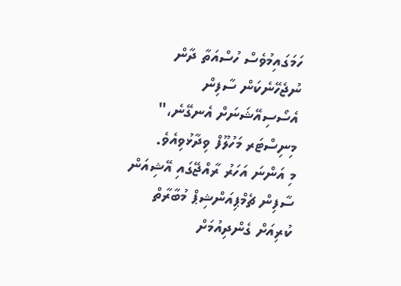ހަމަގައިމުވެސް ހުސްއަތާ ދާން ނުޖެހޭނެކަން ސާފިން އެސޯސިއޭޝަނަށް އެނގޭނެ،" މިނިސްޓަރ މަހުލޫފް ވިދާޅުވިއެވެ.
މި އަންނަ އަހަރު ރާއްޖޭގައި އޭޝިއަން ސާފިން ޗެމްޕިއަންޝިޕް މުބާރާތް ކުރިއަށް ގެންދިއުމަށް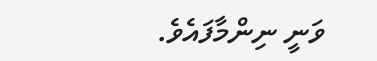ވަނީ ނިންމާފައެވެ.